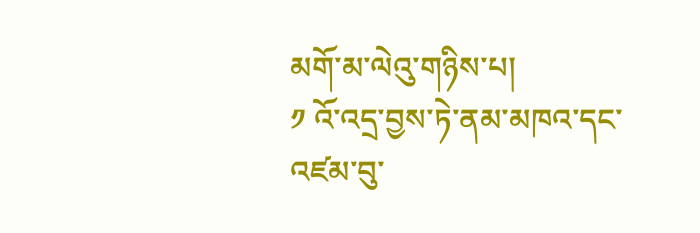མགོ་མ་ལེའུ་གཉིས་པ།
༡ འོ་འདྲ་བྱས་ཏེ་ནམ་མཁའ་དང་འཛམ་བུ་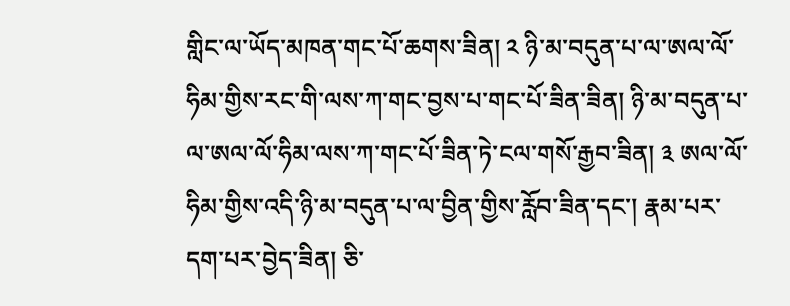གླིང་ལ་ཡོད་མཁན་གང་པོ་ཆགས་ཟིན། ༢ ཉི་མ་བདུན་པ་ལ་ཨལ་ལོ་ཧིམ་གྱིས་རང་གི་ལས་ཀ་གང་བྱས་པ་གང་པོ་ཟིན་ཟིན། ཉི་མ་བདུན་པ་ལ་ཨལ་ལོ་ཧིམ་ལས་ཀ་གང་པོ་ཟིན་ཏེ་ངལ་གསོ་རྒྱབ་ཟིན། ༣ ཨལ་ལོ་ཧིམ་གྱིས་འདི་ཉི་མ་བདུན་པ་ལ་བྱིན་གྱིས་རློབ་ཟིན་དང་། རྣམ་པར་དག་པར་བྱེད་ཟིན། ཅི་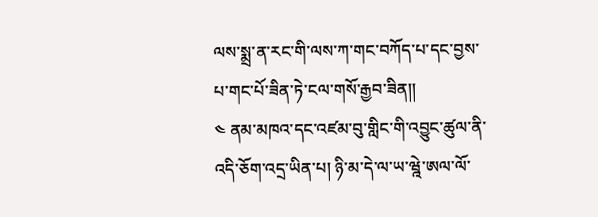ལས་སྨྲ་ན་རང་གི་ལས་ཀ་གང་བཀོད་པ་དང་བྱས་པ་གང་པོ་ཟིན་ཏེ་ངལ་གསོ་རྒྱབ་ཟིན།།
༤ ནམ་མཁའ་དང་འཛམ་བུ་གླིང་གི་འབྱུང་ཚུལ་ནི་འདི་ཅོག་འདྲ་ཡིན་པ། ཉི་མ་དེ་ལ་ཡ་ཝྰེ་ཨལ་ལོ་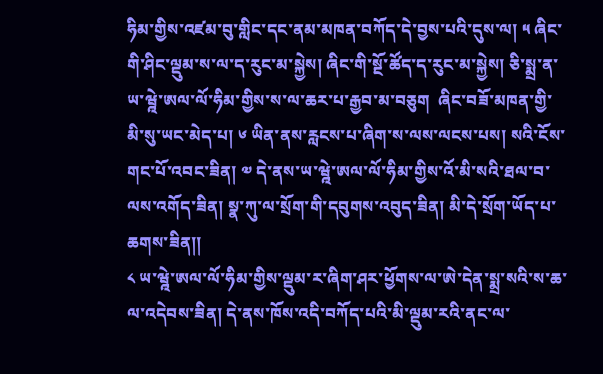ཧིམ་གྱིས་འཛམ་བུ་གླིང་དང་ནམ་མཁན་བཀོད་དེ་བྱས་པའི་དུས་ལ། ༥ ཞིང་གི་ཤིང་ལྡུམ་ས་ལ་ད་རུང་མ་སྐྱེས། ཞིང་གི་སྔོ་ཚོད་ད་རུང་མ་སྐྱེས། ཅི་སྨྲ་ན་ཡ་ཝྰེ་ཨལ་ལོ་ཧིམ་གྱིས་ས་ལ་ཆར་པ་རྒྱབ་མ་བཅུག  ཞིང་བཟོ་མཁན་གྱི་མི་སུ་ཡང་མེད་པ། ༦ ཡིན་ནས་རླངས་པ་ཞིག་ས་ལས་ལངས་པས། སའི་ངོས་གང་པོ་འབང་ཟིན། ༧ དེ་ནས་ཡ་ཝྰེ་ཨལ་ལོ་ཧིམ་གྱིས་འོ་མི་སའི་ཐལ་བ་ལས་འགོད་ཟིན། སྣ་ཀུ་ལ་སྲོག་གི་དབུགས་འབུད་ཟིན། མི་དེ་སྲོག་ཡོད་པ་ཆགས་ཟིན།།
༨ ཡ་ཝྰེ་ཨལ་ལོ་ཧིམ་གྱིས་ལྡུམ་ར་ཞིག་ཤར་ཕྱོགས་ལ་ཨེ་དེན་སྨྲ་སའི་ས་ཆ་ལ་འདེབས་ཟིན། དེ་ནས་ཁོས་འདི་བཀོད་པའི་མི་ལྡུམ་རའི་ནང་ལ་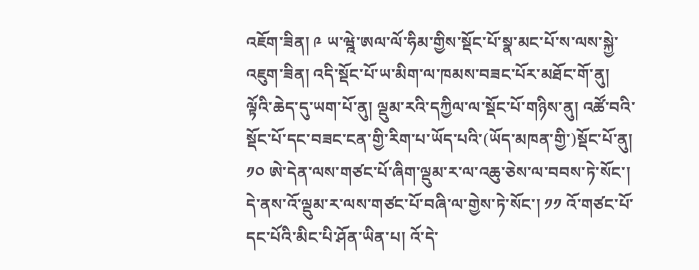འཇོག་ཟིན། ༩ ཡ་ཝྰེ་ཨལ་ལོ་ཧིམ་གྱིས་སྡོང་པོ་སྣ་མང་པོ་ས་ལས་སྐྱེ་འཇུག་ཟིན། འདི་སྡོང་པོ་ཡ་མིག་ལ་ཁམས་བཟང་པོར་མཐོང་གོ་ནུ། ལྟོའི་ཆེད་དུ་ཡག་པོ་ནུ། ལྡུམ་རའི་དཀྱིལ་ལ་སྡོང་པོ་གཉིས་ནུ། འཚོ་བའི་སྡོང་པོ་དང་བཟང་ངན་གྱི་རིག་པ་ཡོད་པའི་(ཡོད་མཁན་གྱི་)སྡོང་པོ་ནུ། ༡༠ ཨེ་དེན་ལས་གཙང་པོ་ཞིག་ལྡུམ་ར་ལ་འཆུ་ཅེས་ལ་བབས་ཏེ་སོང་། དེ་ནས་འོ་ལྡུམ་ར་ལས་གཙང་པོ་བཞི་ལ་གྱེས་ཏེ་སོང་། ༡༡ འོ་གཙང་པོ་དང་པོའི་མིང་པི་ཤོན་ཡིན་པ། འོ་དེ་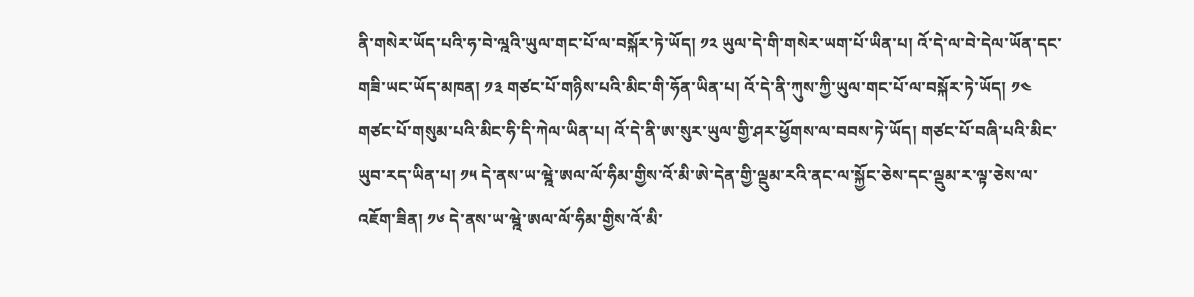ནི་གསེར་ཡོད་པའི་ཧ་བེ་ལྰའི་ཡུལ་གང་པོ་ལ་བསྐོར་ཏེ་ཡོད། ༡༢ ཡུལ་དེ་གི་གསེར་ཡག་པོ་ཡིན་པ། འོ་དེ་ལ་བེ་དེལ་ཡོན་དང་གཟི་ཡང་ཡོད་མཁན། ༡༣ གཙང་པོ་གཉིས་པའི་མིང་གི་ཧོན་ཡིན་པ། འོ་དེ་ནི་ཀུས་ཀྱི་ཡུལ་གང་པོ་ལ་བསྐོར་ཏེ་ཡོད། ༡༤ གཙང་པོ་གསུམ་པའི་མིང་ཧི་དི་ཀེལ་ཡིན་པ། འོ་དེ་ནི་ཨ་སུར་ཡུལ་གྱི་ཤར་ཕྱོགས་ལ་བབས་ཏེ་ཡོད། གཙང་པོ་བཞི་པའི་མིང་ཡུབ་རད་ཡིན་པ། ༡༥ དེ་ནས་ཡ་ཝྰེ་ཨལ་ལོ་ཧིམ་གྱིས་འོ་མི་ཨེ་དེན་གྱི་ལྡུམ་རའི་ནང་ལ་སྐྱོང་ཅེས་དང་ལྡུམ་ར་ལྟ་ཅེས་ལ་འཇོག་ཟིན། ༡༦ དེ་ནས་ཡ་ཝྰེ་ཨལ་ལོ་ཧིམ་གྱིས་འོ་མི་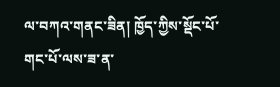ལ་བཀའ་གནང་ཟིན། ཁྱོད་ཀྱིས་སྡོང་པོ་གང་པོ་ལས་ཟ་ན་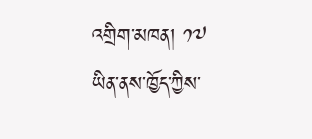འགྲིག་མཁན། ༡༧ ཡིན་ནས་ཁྱོད་ཀྱིས་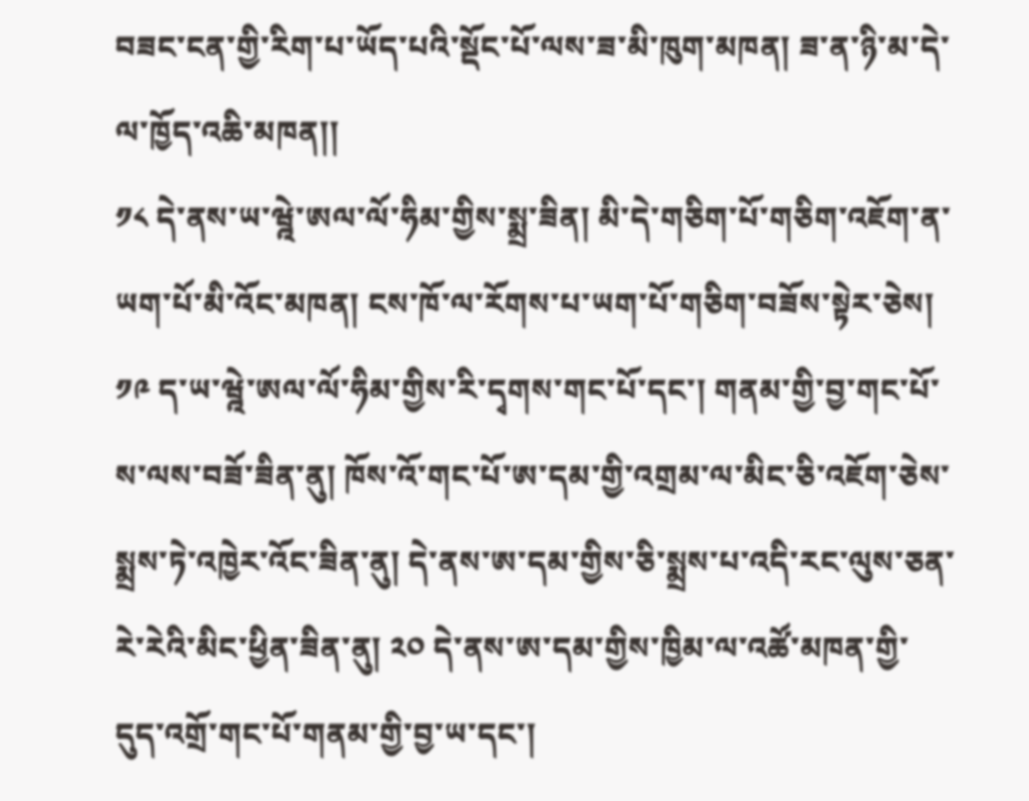བཟང་ངན་གྱི་རིག་པ་ཡོད་པའི་སྡོང་པོ་ལས་ཟ་མི་ཁུག་མཁན། ཟ་ན་ཉི་མ་དེ་ལ་ཁྱོད་འཆི་མཁན།།
༡༨ དེ་ནས་ཡ་ཝྰེ་ཨལ་ལོ་ཧིམ་གྱིས་སྨྲ་ཟིན། མི་དེ་གཅིག་པོ་གཅིག་འཇོག་ན་ཡག་པོ་མི་འོང་མཁན། ངས་ཁོ་ལ་རོགས་པ་ཡག་པོ་གཅིག་བཟོས་སྟེར་ཅེས། ༡༩ ད་ཡ་ཝྰེ་ཨལ་ལོ་ཧིམ་གྱིས་རི་དྭགས་གང་པོ་དང་། གནམ་གྱི་བྱ་གང་པོ་ས་ལས་བཟོ་ཟིན་ནུ། ཁོས་འོ་གང་པོ་ཨ་དམ་གྱི་འགྲམ་ལ་མིང་ཅི་འཇོག་ཅེས་སྨྲས་ཏེ་འཁྱེར་འོང་ཟིན་ནུ། དེ་ནས་ཨ་དམ་གྱིས་ཅི་སྨྲས་པ་འདི་རང་ལུས་ཅན་རེ་རེའི་མིང་ཕྱིན་ཟིན་ནུ། ༢༠ དེ་ནས་ཨ་དམ་གྱིས་ཁྱིམ་ལ་འཚོ་མཁན་གྱི་དུད་འགྲོ་གང་པོ་གནམ་གྱི་བྱ་ཡ་དང་།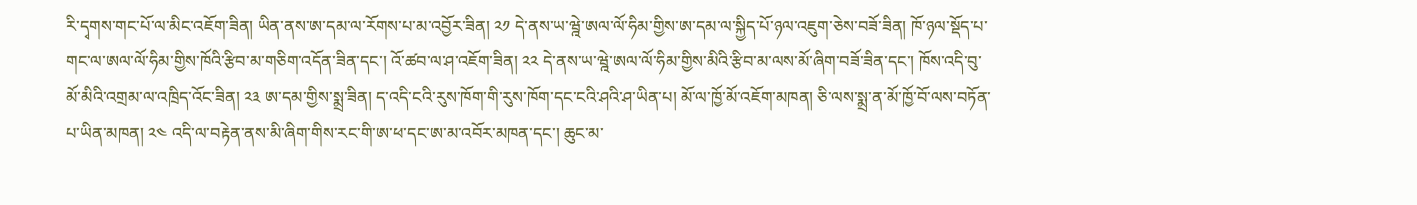རི་དྭགས་གང་པོ་ལ་མིང་འཇོག་ཟིན། ཡིན་ནས་ཨ་དམ་ལ་རོགས་པ་མ་འབྱོར་ཟིན། ༢༡ དེ་ནས་ཡ་ཝྰེ་ཨལ་ལོ་ཧིམ་གྱིས་ཨ་དམ་ལ་སྐྱིད་པོ་ཉལ་འཇུག་ཅེས་བཟོ་ཟིན། ཁོ་ཉལ་སྡོད་པ་གང་ལ་ཨལ་ལོ་ཧིམ་གྱིས་ཁོའི་རྩིབ་མ་གཅིག་འདོན་ཟིན་དང་། འོ་ཚབ་ལ་ཤ་འཇོག་ཟིན། ༢༢ དེ་ནས་ཡ་ཝྰེ་ཨལ་ལོ་ཧིམ་གྱིས་མིའི་རྩིབ་མ་ལས་མོ་ཞིག་བཟོ་ཟིན་དང་། ཁོས་འདི་བུ་མོ་མིའི་འགྲམ་ལ་འཁྲིད་འོང་ཟིན། ༢༣ ཨ་དམ་གྱིས་སྨྲ་ཟིན། ད་འདི་ངའི་རུས་ཁོག་གི་རུས་ཁོག་དང་ངའི་ཤའི་ཤ་ཡིན་པ། མོ་ལ་ཁྱོ་མོ་འཇོག་མཁན། ཅི་ལས་སྨྲ་ན་མོ་ཁྱོ་བོ་ལས་བཏོན་པ་ཡིན་མཁན། ༢༤ འདི་ལ་བརྟེན་ནས་མི་ཞིག་གིས་རང་གི་ཨ་ཕ་དང་ཨ་མ་འབོར་མཁན་དང་། ཆུང་མ་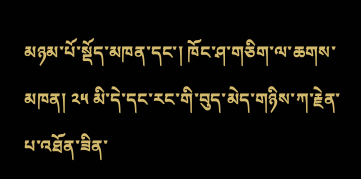མཉམ་པོ་སྡོད་མཁན་དང་། ཁོང་ཤ་གཅིག་ལ་ཆགས་མཁན། ༢༥ མི་དེ་དང་རང་གི་བུད་མེད་གཉིས་ཀ་རྗེན་པ་འཐོན་ཟིན་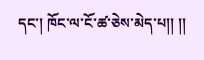དང་། ཁོང་ལ་ངོ་ཚ་ཅེས་མེད་པ།། །།